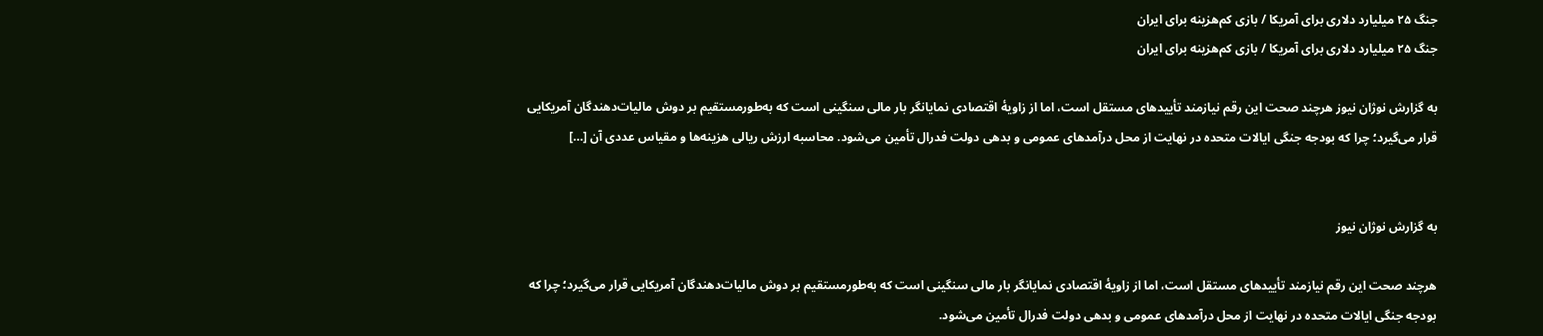جنگ ۲۵ میلیارد دلاری برای آمریکا / بازی کم‌هزینه برای ایران
جنگ ۲۵ میلیارد دلاری برای آمریکا / بازی کم‌هزینه برای ایران

به گزارش نوژان نیوز هرچند صحت این رقم نیازمند تأییدهای مستقل است، اما از زاویۀ اقتصادی نمایانگر بار مالی سنگینی است که به‌طورمستقیم بر دوش مالیات‌دهندگان آمریکایی قرار می‌گیرد؛ چرا که بودجه جنگی ایالات متحده در نهایت از محل درآمدهای عمومی و بدهی دولت فدرال تأمین می‌شود. محاسبه ارزش ریالی هزینه‌ها و مقیاس عددی آن […]


به گزارش نوژان نیوز

هرچند صحت این رقم نیازمند تأییدهای مستقل است، اما از زاویۀ اقتصادی نمایانگر بار مالی سنگینی است که به‌طورمستقیم بر دوش مالیات‌دهندگان آمریکایی قرار می‌گیرد؛ چرا که بودجه جنگی ایالات متحده در نهایت از محل درآمدهای عمومی و بدهی دولت فدرال تأمین می‌شود.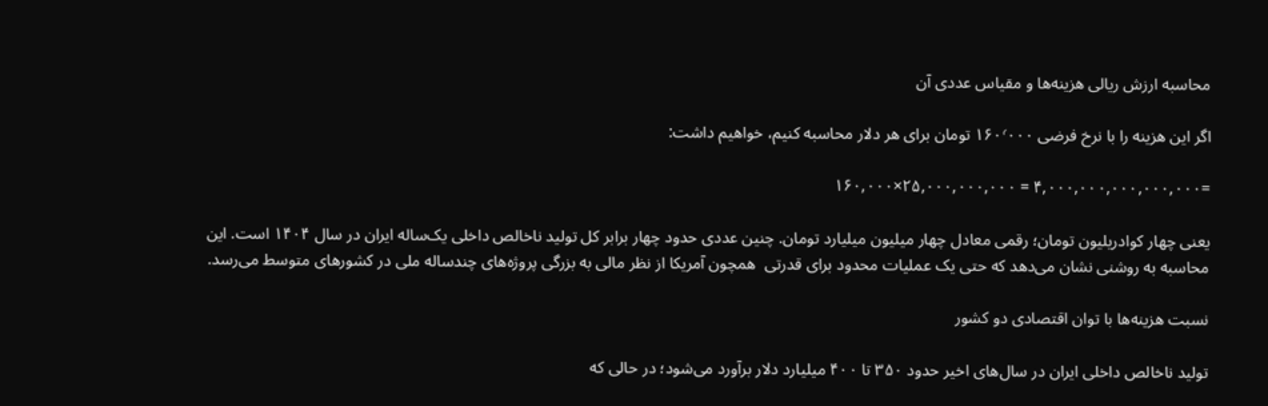محاسبه ارزش ریالی هزینه‌ها و مقیاس عددی آن

اگر این هزینه را با نرخ فرضی ۱۶۰٬۰۰۰ تومان برای هر دلار محاسبه کنیم، خواهیم داشت:

=۴,۰۰۰,۰۰۰,۰۰۰,۰۰۰,۰۰۰ = ۲۵,۰۰۰,۰۰۰,۰۰۰×۱۶۰,۰۰۰

یعنی چهار کوادریلیون تومان؛ رقمی معادل چهار میلیون میلیارد تومان. چنین عددی حدود چهار برابر کل تولید ناخالص داخلی یک‌ساله ایران در سال ۱۴۰۴ است. این محاسبه به روشنی نشان می‌دهد که حتی یک عملیات محدود برای قدرتی  همچون آمریکا از نظر مالی به بزرگی پروژه‌های چندساله ملی در کشورهای متوسط می‌رسد.

نسبت هزینه‌ها با توان اقتصادی دو کشور

تولید ناخالص داخلی ایران در سال‌های اخیر حدود ۳۵۰ تا ۴۰۰ میلیارد دلار برآورد می‌شود؛ در حالی که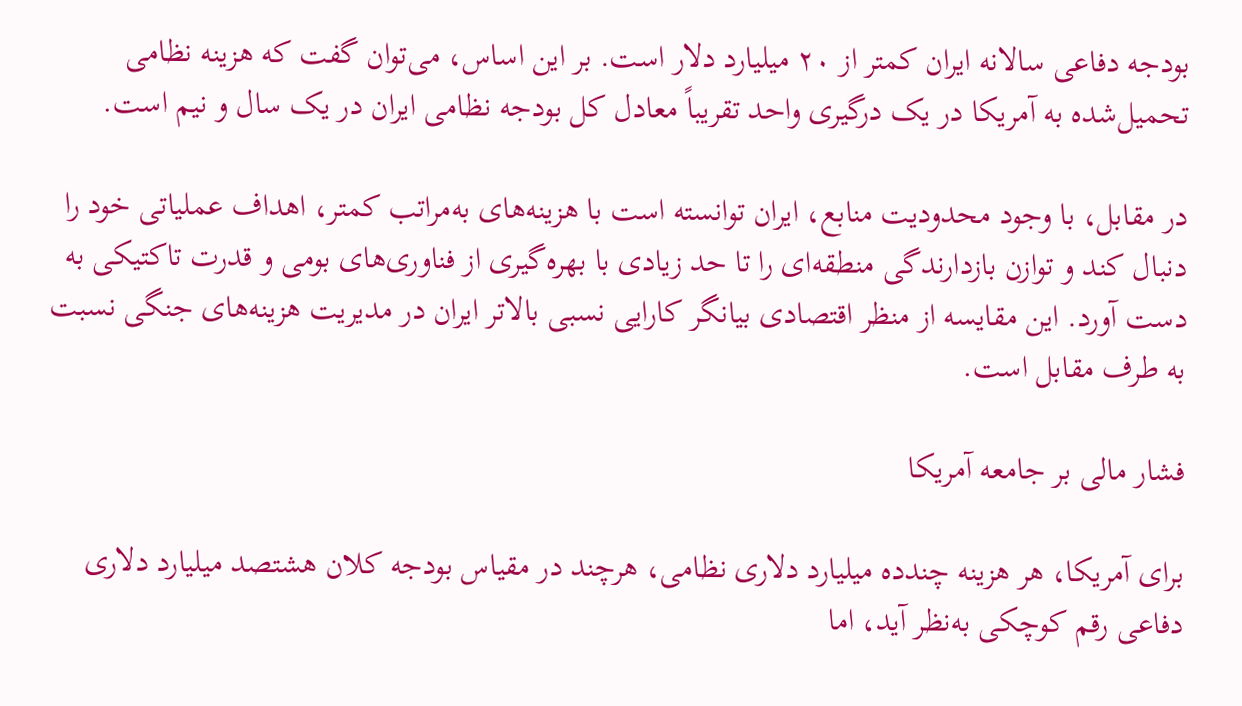بودجه دفاعی سالانه ایران کمتر از ۲۰ میلیارد دلار است. بر این اساس، می‌توان گفت که هزینه نظامی تحمیل‌شده به آمریکا در یک درگیری واحد تقریباً معادل کل بودجه نظامی ایران در یک سال و نیم است.

در مقابل، با وجود محدودیت منابع، ایران توانسته است با هزینه‌های به‌مراتب کمتر، اهداف عملیاتی خود را دنبال کند و توازن بازدارندگی منطقه‌ای را تا حد زیادی با بهره‌گیری از فناوری‌های بومی و قدرت تاکتیکی به دست آورد. این مقایسه از منظر اقتصادی بیانگر کارایی نسبی بالاتر ایران در مدیریت هزینه‌های جنگی نسبت به طرف مقابل است.

فشار مالی بر جامعه آمریکا

برای آمریکا، هر هزینه چندده میلیارد دلاری نظامی، هرچند در مقیاس بودجه کلان هشتصد میلیارد دلاری دفاعی رقم کوچکی به‌نظر آید، اما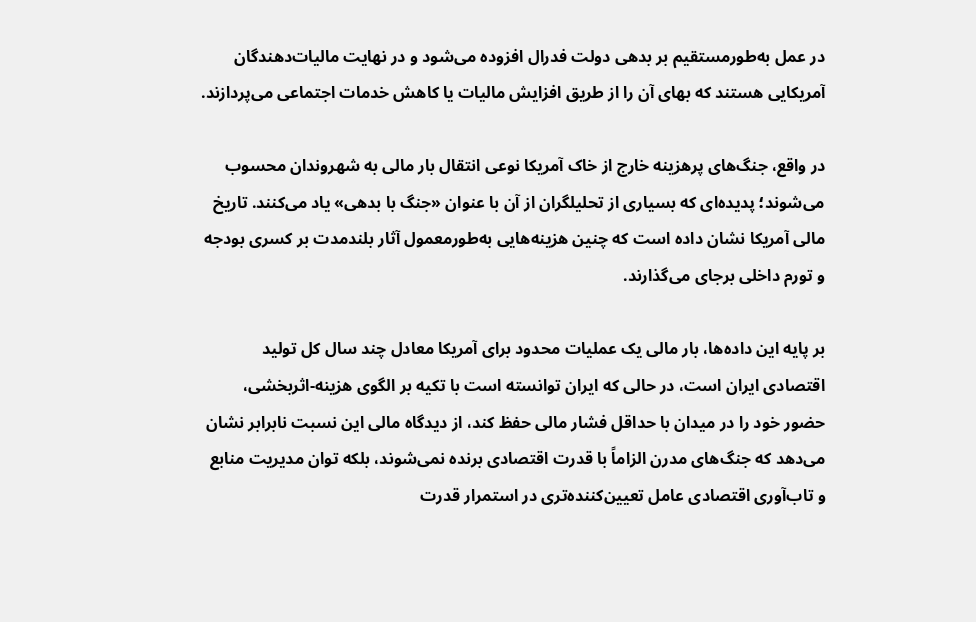در عمل به‌طورمستقیم بر بدهی دولت فدرال افزوده می‌شود و در نهایت مالیات‌دهندگان آمریکایی هستند که بهای آن را از طریق افزایش مالیات یا کاهش خدمات اجتماعی می‌پردازند.

در واقع، جنگ‌های پرهزینه خارج از خاک آمریکا نوعی انتقال بار مالی به شهروندان محسوب می‌شوند؛ پدیده‌ای که بسیاری از تحلیلگران از آن با عنوان «جنگ با بدهی» یاد می‌کنند. تاریخ مالی آمریکا نشان داده است که چنین هزینه‌هایی به‌طورمعمول آثار بلندمدت بر کسری بودجه و تورم داخلی برجای می‌گذارند.

بر پایه این داده‌ها، بار مالی یک عملیات محدود برای آمریکا معادل چند سال کل تولید اقتصادی ایران است، در حالی که ایران توانسته است با تکیه بر الگوی هزینه‌-اثربخشی، حضور خود را در میدان با حداقل فشار مالی حفظ کند، از دیدگاه مالی این نسبت نابرابر نشان می‌دهد که جنگ‌های مدرن الزاماً با قدرت اقتصادی برنده نمی‌شوند، بلکه توان مدیریت منابع و تاب‌آوری اقتصادی عامل تعیین‌کننده‌تری در استمرار قدرت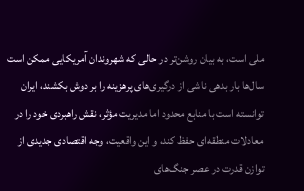ملی است، به بیان روشن‌تر در حالی که شهروندان آمریکایی ممکن است سال‌ها بار بدهی ناشی از درگیری‌های پرهزینه را بر دوش بکشند، ایران توانسته است با منابع محدود اما مدیریت مؤثر، نقش راهبردی خود را در معادلات منطقه‌ای حفظ کند، و این واقعیت، وجه اقتصادی جدیدی از توازن قدرت در عصر جنگ‌های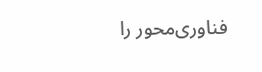فناوری‌محور را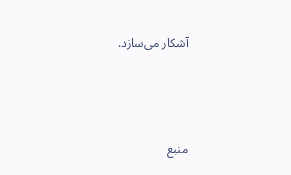آشکار می‌سازد.



منبع